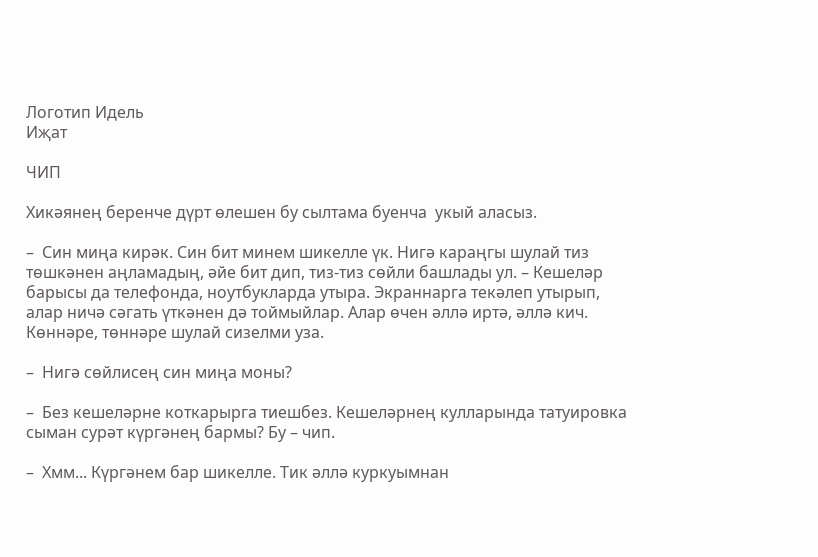Логотип Идель
Иҗат

ЧИП

Хикәянең беренче дүрт өлешен бу сылтама буенча  укый аласыз.

–  Син миңа кирәк. Син бит минем шикелле үк. Нигә караңгы шулай тиз төшкәнен аңламадың, әйе бит дип, тиз-тиз сөйли башлады ул. – Кешеләр барысы да телефонда, ноутбукларда утыра. Экраннарга текәлеп утырып, алар ничә сәгать үткәнен дә тоймыйлар. Алар өчен әллә иртә, әллә кич. Көннәре, төннәре шулай сизелми уза.

–  Нигә сөйлисең син миңа моны?

–  Без кешеләрне коткарырга тиешбез. Кешеләрнең кулларында татуировка сыман сурәт күргәнең бармы? Бу – чип.

–  Хмм... Күргәнем бар шикелле. Тик әллә куркуымнан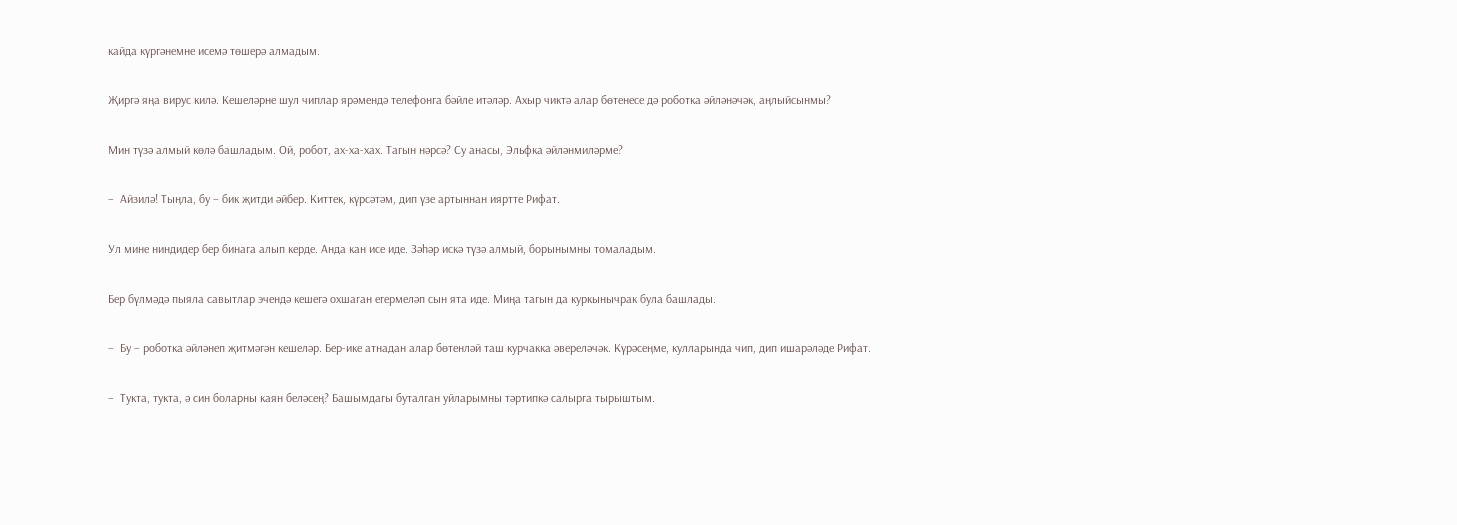кайда күргәнемне исемә төшерә алмадым.

Җиргә яңа вирус килә. Кешеләрне шул чиплар ярәмендә телефонга бәйле итәләр. Ахыр чиктә алар бөтенесе дә роботка әйләнәчәк, аңлыйсынмы?

Мин түзә алмый көлә башладым. Ой, робот, ах-ха-хах. Тагын нәрсә? Су анасы, Эльфка әйләнмиләрме?

–  Айзилә! Тыңла, бу – бик җитди әйбер. Киттек, күрсәтәм, дип үзе артыннан ияртте Рифат.

Ул мине ниндидер бер бинага алып керде. Анда кан исе иде. Зәһәр искә түзә алмый, борынымны томаладым.

Бер бүлмәдә пыяла савытлар эчендә кешегә охшаган егермеләп сын ята иде. Миңа тагын да куркынычрак була башлады.

–  Бу – роботка әйләнеп җитмәгән кешеләр. Бер-ике атнадан алар бөтенләй таш курчакка әвереләчәк. Күрәсеңме, кулларында чип, дип ишарәләде Рифат.

–  Тукта, тукта, ә син боларны каян беләсең? Башымдагы буталган уйларымны тәртипкә салырга тырыштым.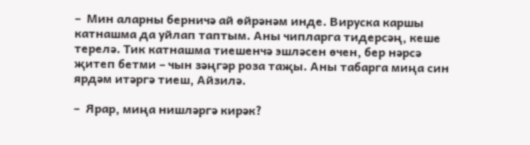–  Мин аларны берничә ай өйрәнәм инде. Вируска каршы катнашма да уйлап таптым. Аны чипларга тидерсәң, кеше терелә. Тик катнашма тиешенчә эшләсен өчен, бер нәрсә җитеп бетми – чын зәңгәр роза таҗы. Аны табарга миңа син ярдәм итәргә тиеш, Айзилә.

–  Ярар, миңа нишләргә кирәк?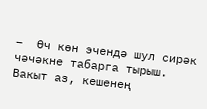–  Өч көн эчендә шул сирәк чәчәкне табарга тырыш. Вакыт аз, кешенең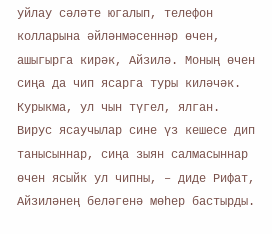уйлау сәләте югалып, телефон колларына әйләнмәсеннәр өчен, ашыгырга кирәк, Айзилә. Моның өчен сиңа да чип ясарга туры киләчәк. Курыкма, ул чын түгел, ялган. Вирус ясаучылар сине үз кешесе дип танысыннар, сиңа зыян салмасыннар өчен ясыйк ул чипны, – диде Рифат, Айзиләнең беләгенә мөһер бастырды.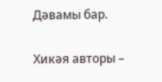Дәвамы бар.

Хикәя авторы –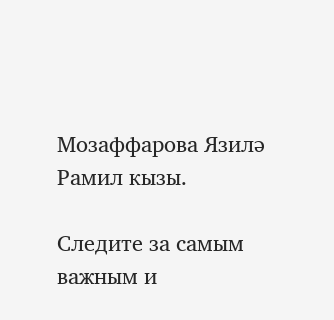Мозаффарова Язилә Рамил кызы.

Следите за самым важным и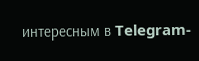интересным в Telegram-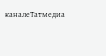каналеТатмедиа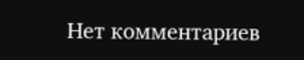Нет комментариев